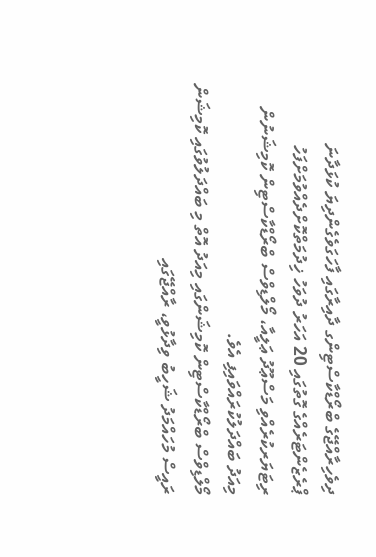ދިވެހިރާއްޖޭގެ ބްރޯޑްކާސްޓިންގ ދާއިރާގައި ފާހަގަވެގެންދިޔަ ކުޅަދާނަ ޕްރެޒެންޓަރެއްގެ ގޮތުގައި 20 އަހަރު ދުވަހު ޚިދުމަތްކޮށްދެއްވުމަށްފަހު ރިޓަޔަރކުރެއްވި މަސްޢޫދު ޢަލީއާ، މޯލްޑިވްސް ބްރޯޑްކާސްޓިން ކޮމިޝަނުން މިއަދު ބައްދަލުކުރައްވައިފި އެވެ.
މޯލްޑިވްސް ބްރޯޑްކާސްޓިން ކޮމިޝަންގައި މިއަދު އޮތް މި ބައްދަލުވުގައި ކޮމިޝަން ރައީސް މުހައްމަދު ޝަހީބު ވިދާޅުވީ، ރާއްޖޭގައި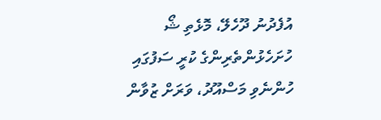އުފެދުނު ދޫހެލޭ، މޮޅެތި ޝޯ ހުށަހެޅުންތެރިންގެ ކުރީ ސަފުގައި ހުންނެވި މަސްއޫދު، ވަރަށް ޒުވާން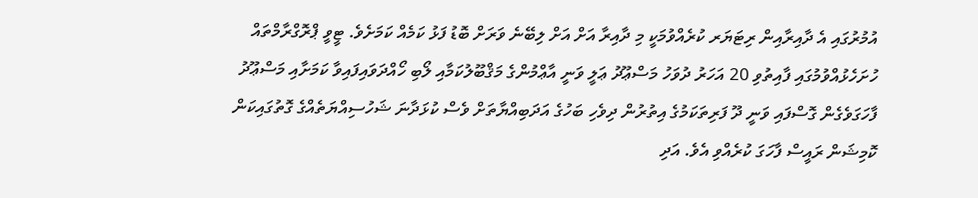އުމުރުގައި އެ ދާއިރާއިން ރިޓަޔަރ ކުރެއްވުމަކީ މި ދާއިރާ އަށް އަށް ލިބޭނެ ވަރަށް ބޮޑު ފަޅު ކަމެއް ކަމަށެވެ. ޓީވީ ޕްރޮގްރާމްތައް ހުށަހެޅުއްވުމުގައި ފާއިތުވި 20 އަހަރު ދުވަހު މަސްޢޫދު ޢަލީ ވަނީ އާޢްމުންގެ މަޤްބޫލުކަމާއި ލޯބި ހޯއްދަވައިފައިވާ ކަމަށާއި މަސްޢޫދު ފާހަގަވެގެން ގޮސްފައި ވަނީ ދޫ ފަރިތަކަމުގެ އިތުރުން ދިވެހި ބަހުގެ އަދަބިއްޔާތަށް ވެސް ކުޅަދާނަ ޝަހުސިއްޔަތެއްގެ ގޮތުގައިކަން ކޮމިޝަން ރައީސް ފާހަގަ ކުރެއްވި އެވެ. އަދި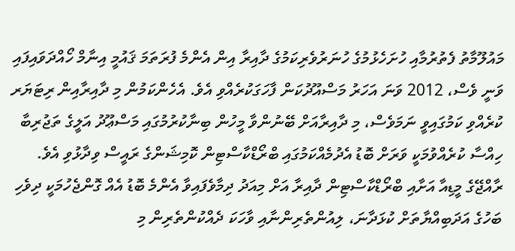މައުލޫމާތު ފެތުރުމާއި ހުށަހެޅުމުގެ ހުނަރުވެރިކަމުގެ ދާއިރާ އިން އެންމެ ފުރަތަމަ ޤައުމީ އިނާމް ހޯއްދަވައިފައި ވަނީ ވެސް، 2012 ވަނަ އަހަރު މަސްއޫދުކަން ފާހަގަކުރެއްވި އެވެ. އެހެންކަމުން މި ދާއިރާއިން ރިޓަޔަރ ކުރެއްވި ކަމުގައިވީ ނަމަވެސް، މި ދާއިރާއަށް ބޭނުންވާ މީހުން ބިނާކުރުމުގައި މަސްޢޫދު އަލީގެ ތަޖުރިބާ ހިއްސާ ކުރެއްވުމަކީ ވަރަށް ބޮޑު އެދުމެއްކަމުގައި ބްރޯޑްކާސްޓިން ކޮމިޝަންގެ ރައީސް ވިދާޅުވި އެވެ. ރާއްޖޭގެ މީޑިއާ އަށާއި ބްރޯޑްކާސްޓިން ދާއިރާ އަށް މިއަދު ދިމާވެފައިވާ އެންމެ ބޮޑު އެއް ގޮންޖެހުމަކީ ދިވެހި ބަހުގެ އަދަބިއްޔާތަށް ކުޅަދާނަ، ލިއުންތެރިންނާއި ވާހަކަ ދެއްކުންތެރިން މި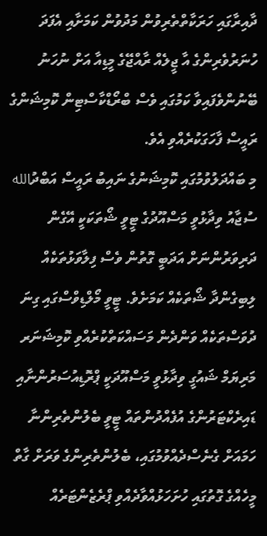ދާއިރާގައި ހަރަކާތްތެރިވުން މަދުވުން ކަމަށާއި އެފަދަ ހުނަރުވެރިންގެ އާ ޖީލެއް ރާއްޖޭގެ މީޑިއާ އަށް ނުހަނު ބޭނުންވެފައިވާ ކަމުގައި ވެސް ބްރޯޑްކާސްޓިން ކޮމިޝަންގެ ރައީސް ފާހަގަކުރެއްވި އެވެ.
މި ބައްދަލުވުމުގައި ކޮމިޝަނުގެ ނައިބު ރައީސް އަބްދުالله ސުޖާއު ވިދާޅުވީ މަސްއޫދުގެ ޓީވީ ޝޯތަކަކީ އޭގެން ދަރިވަރުންނަށް އަދަބީ ގޮތުން ވެސް ފިލާވަޅުތަކެއް ލިބިގެންދާ ޝޯތަކެއް ކަމަށެވެ. ޓީވީ މޯލްޑިވްސްގައި ގިނަ ދުވަސްތަކެއް ވަންދެން މަސައްކަތްކުރެއްވި ކޮމިޝަނަރ މަރިޔަމް ޝައުގީ ވިދާޅުވީ މަސްއޫދަކީ ޕްރޮޑިއުސަރުންނާއި ޑައިރެކްޓަރުންގެ އުފެއްދުންތައް ޓީވީ ބެލުންތެރިންނާ ހަމައަށް ގެނެސްދެއްވުމުގައި، ބެލުންތެރިންގެ ވަރަށް ގާތް މީހެއްގެ ގޮތުގައި ހުށަހަޅުއްވާދެއްވި ޕްރެޒެންޓަރެއް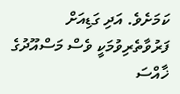ކަމަށެވެ. އަދި ގަޑިއަށް ފަރުވާތެރިވުމަކީ ވެސް މަސްއޫދުގެ ޚާއްސަ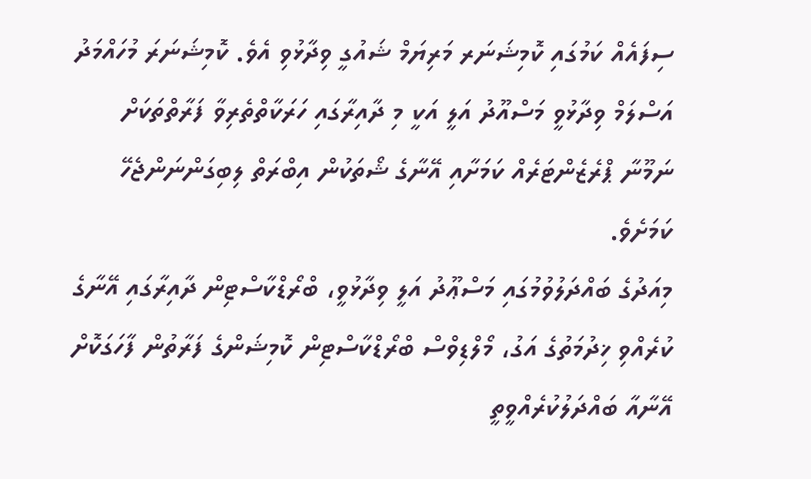ސިފައެއް ކަމުގައި ކޮމިޝަނަރ މަރިޔަމް ޝައުގީ ވިދާޅުވި އެވެ. ކޮމިޝަނަރަ މުހައްމަދު އަސްލަމް ވިދާޅުވީ މަސްއޫދު އަލީ އަކީ މި ދާއިރާގައި ހަރަކާތްތެރިވާ ފަރާތްތަކަށް ނަމޫނާ ޕްރެޒެންޓަރެއް ކަމަށާއި އޭނާގެ ޝޯތަކުން އިބްރަތް ލިބިގަންނަންޖެހޭ ކަމަށެވެ.
މިއަދުގެ ބައްދަލުވުމުގައި މަސްޢޫދު އަލީ ވިދާޅުވީ، ބްރޯޑްކާސްޓިން ދާއިރާގައި އޭނާގެ ކުރެއްވި ޚިދުމަތުގެ އަގު، މޯލްޑިވްސް ބްރޯޑްކާސްޓިން ކޮމިޝަންގެ ފަރާތުން ފާހަގަކޮށް އޭނާއާ ބައްދަލުކުރެއްވީތީ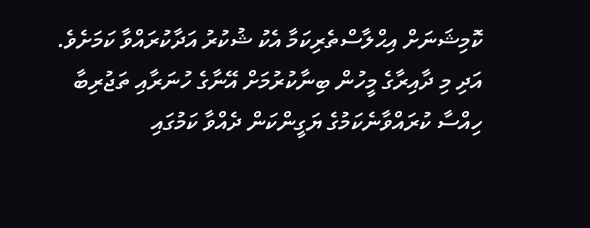ކޮމިޝަނަށް އިޙްލާސްތެރިކަމާ އެކު ޝުކުރު އަދާކުރައްވާ ކަމަށެވެ. އަދި މި ދާއިރާގެ މީހުން ބިނާކުރުމަށް އޭނާގެ ހުނަރާއި ތަޖުރިބާ ހިއްސާ ކުރައްވާނެކަމުގެ ޔަގީންކަން ދެއްވާ ކަމުގައި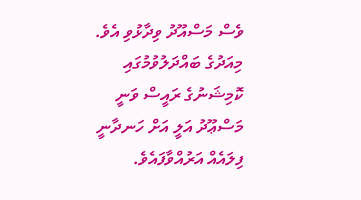ވެސް މަސްއޫދު ވިދާޅުވި އެވެ.
މިއަދުގެ ބައްދަލުވުމުގައި ކޮމިޝަނުގެ ރައީސް ވަނީ މަސްޢޫދު އަލީ އަށް ހަނދާނީ ފިލައެއް އަރުއްވާފައެވެ.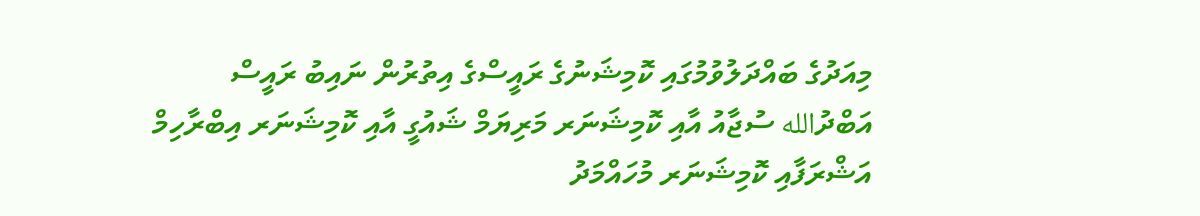މިއަދުގެ ބައްދަލުވުމުގައި ކޮމިޝަނުގެ ރައީސްގެ އިތުރުން ނައިބު ރައީސް އަބްދުالله ސުޖާއު އާއި ކޮމިޝަނަރ މަރިޔަމް ޝައުގީ އާއި ކޮމިޝަނަރ އިބްރާހިމް އަޝްރަފާއި ކޮމިޝަނަރ މުހައްމަދު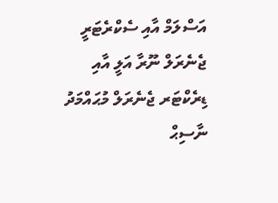އަސްލަމް އާއި ސެކްރެޓަރީ ޖެނެރަލް ނޫރާ އަލީ އާއި ޑިރެކްޓަރ ޖެނެރަލް މުޙައްމަދު ނާސިޙް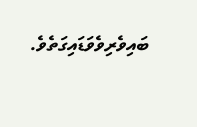ބައިވެރިވެވަޑައިގަތެވެ.